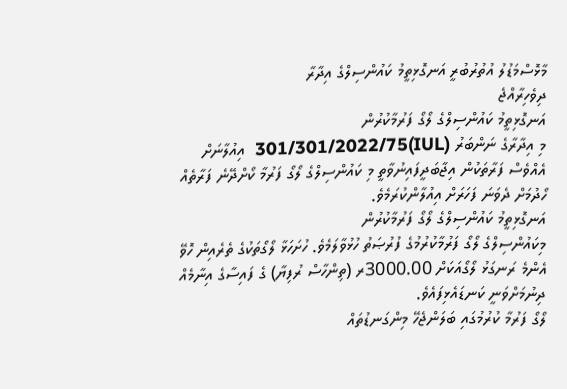މާޅޮސްމަޑުލު އުތުރުބުރީ އަނގޮޅިތީމު ކައުންސިލްގެ އިދާރާ
ދިވެހިރާއްޖެ
އަނގޮޅިތީމު ކައުންސިލްގެ ލޯގޯ ފަރުމާކުރުން
މި އިދާރާގެ ނަންބަރު (IUL)301/301/2022/75  އިއުލާނަށް އެއްވެސް ފަރާތަކުން އިޖާބަދީފައިނުވާތީ މި ކައުންސިލްގެ ލޯގޯ ފަރުމާ ކޯށްދޭނެ ފަރާތެއް ހޯދުމަށް ދެވަނަ ފަހަރަށް އިއުލާންކުރަމެވެ.
އަނގޮޅިތީމު ކައުންސިލްގެ ލޯގޯ ފަރުމާކުރުން
މިކައުންސިލްގެ ލޯގޯ ފަރުމާކުރުމުގެ ފުރުޞަތު ހުޅުވާލަމެވެ. ހުށަހަޅާ ލޯގޯތަކުގެ ތެރެއިން ހޮވޭ އެންމެ ރަނގަޅު ލޯގޯއަކަށް 3000.00ރ (ތިންހާސް ރުފިޔާ) ގެ ފައިސާގެ އިނާމެއް ދިނުމަށްވަނީ ކަނޑައެޅިފައެވެ.
ލޯގޯ ފަރުމާ ކުރުމުގައި ބަލަންޖެހޭ މިންގަނޑުތައް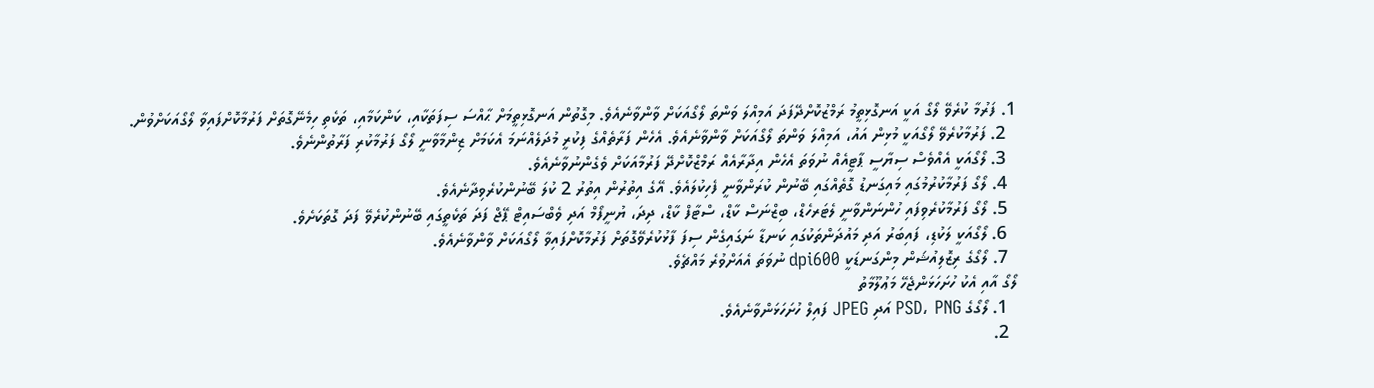1. ފަރުމާ ކުރެވޭ ލޯގޯ އަކީ އަނގޮޅިތީމު ރަމްޒުކޮށްދޭފަދަ އަމިއްލަ ވަންތަ ލޯގޯއަކަށް ވާންވާނެއެވެ. މިގޮތުން އަނގޮޅިތީމަށް ޙާއްސަ ސިފަތަކާއި، ކަންކަމާއި، ތަކެތި ހިމެނޭގޮތަށް ފަރުމާކޮށްފައިވާ ލޯގޯއަކަށްވުން.
  2. ފަރުމާކުރެވޭ ލޯގޯއަކީ މުޅިން އައު، އަމިއްލަ ވަންތަ ލޯގޯއަކަށް ވާންވާނެއެވެ. އެހެން ފަރާތެއްގެ ފިކުރީ މުދަލެއްނަމަ އެކަމަށް ޒިންމާވާނީ ލޯގޯ ފަރުމާކުރި ފަރާތުންނެވެ.
  3. ލޯގޯއަކީ އެއްވެސް ސިޔާސީ ޕާޓީއެއް ނުވަތަ އެހެން އިދާރާއެއް ރަމްޒްކޮށްދޭ ފަރުމާއަކަށް ވެގެންނުވާނެއެވެ.
  4. ލޯގޯ ފަރުމާކުރުމުގައި މައިގަނޑު ގޮތެއްގައި ބޭނުން ކުރަންވާނީ ފެހިކުލައެވެ. އޭގެ އިތުރުން އިތުރު 2 ކުލަ ބޭނުންކުރެވިދާނެއެވެ.
  5. ލޯގޯ ފަރުމާކުރެވިފައި ހުންނަންވާނީ ލެޓަރހެޑް، ބިޒްނަސް ކާޑް، ސްޓާފް ކާޑް، ދިދަ، ޔުނީފޯމް އަދި ވެބްސައިޓް ޕޭޖް ފަދަ ތަކެތީގައި ބޭނުންކުރެވޭ ފަދަ ގޮތަކަށެވެ.
  6. ލޯގޯއަކީ ލަކުޑި، ފައިބަރު އަދި މައުދަންތަކުގައި ކަނޑާ ނަގައިގެން ސިފަ ފާޅުކުރެވޭގޮތަށް ފަރުމާކޮށްފައިވާ ލޯގޯއަކަށް ވާންވާނެއެވެ.
  7. ލޯގޯގެ ރިޒޮލިއުޝަން މިންގަނޑަކީ dpi600 ނުވަތަ އެއަށްވުރެ މައްޗެވެ.
ލޯގޯ އާއި އެކު ހުށަހަޅަންޖެހޭ މަޢުލޫމާތު
  1. ލޯގޯގެ PSD، PNG އަދި JPEG ފައިލް ހުށަހަޅަންވާނެއެވެ.
  2.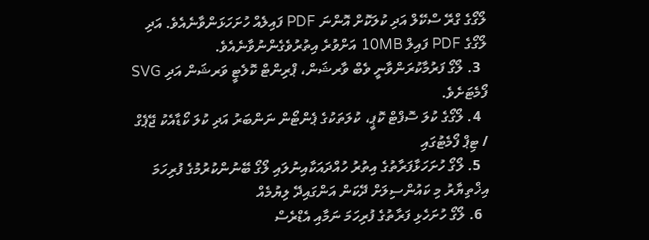ލޯގޯގެ ގްރޭ ސްކޭލް އަދި ކުލަކޮށް އޮންނަ PDF ފައިލެއް ހުށަހަޅަންވާނެއެވެ. އަދި ލޯގޯގެ PDF ފައިލް 10MB އަށްވުރެ އިތުރުވެގެންނުވާނެއެވެ.
  3. ލޯގޯ ފަރުމާކުރަންވާނީ ވެބް ވާރޝަން، ޕްރިންޓް ކޮލެޓީ ވަރޝަން އަދި SVG ފޯމެޓަށެވެ.
  4. ލޯގޯގެ ކުލަ ސޮފްޓް ކޮޕީ، ކުލަތަކުގެ ޕެންޓޯން ނަންބަރު އަދި ކުލަ ކޯޑާއެކު ޖޭޕެގް / ޓިޕް ފޯމެޓުގައި
  5. ލޯގޯ ހުށަހަޅާފަރާތުގެ އިތުރު ހުއްދައަކާއިނުލައި ލޯގޯ ބޭނުންކުރުމުގެ ފުރިހަމަ އިޚްތިޔާރު މި ކައުންސިލަށް ދޭކަން އަންގައިދޭ ލިޔުމެއް
  6. ލޯގޯ ހުށަހެޅި ފަރާތުގެ ފުރިހަމަ ނަމާއި އެޑްރެސް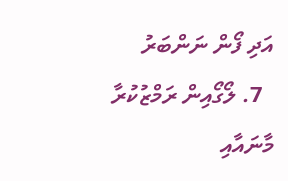އަދި ފޯން ނަންބަރު
  7. ލޯގޯއިން ރަމްޒުކުރާ މާނައާއި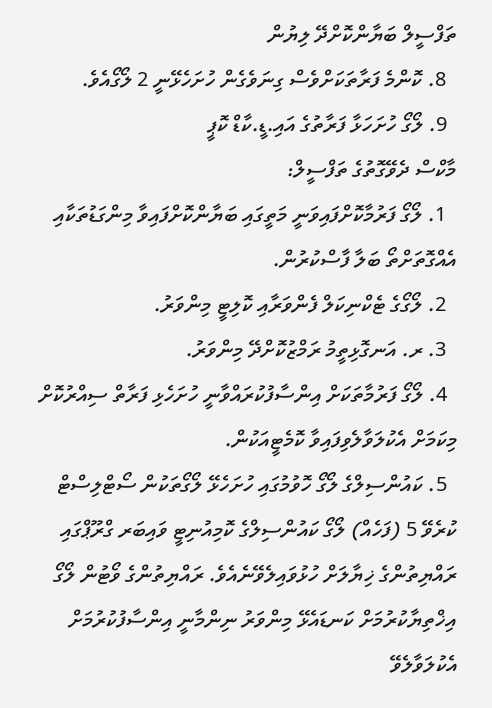ތަފްސީލް ބަޔާންކޮށްދޭ ލިޔުން
  8. ކޮންމެ ފަރާތަކަށްވެސް ގިނަވެގެން ހުށަހެޅޭނީ 2 ލޯގޯއެވެ.
  9. ލޯގޯ ހުށަހަޅާ ފަރާތުގެ އައި.ޑީ.ކާޑް ކޮޕީ
މާކްސް ދެވޭގޮތުގެ ތަފްސީލް:
  1. ލޯގޯ ފަރުމާކޮށްފައިވަނީ މަތީގައި ބަޔާންކޮށްފައިވާ މިންގަޑުތަކާއި އެއްގޮތަށްތޯ ބަލާ ފާސްކުރުން.
  2. ލޯގޯގެ ޓެކްނިކަލް ފެންވަރާއި ކޮލިޓީ މިންވަރު.
  3. ރ. އަނގޮޅިތީމު ރަމްޒުކޮށްދޭ މިންވަރު.
  4. ލޯގޯ ފަރުމާތަކަށް އިންސާފުކުރައްވާނީ ހުށަހެޅި ފަރާތް ސިއްރުކޮށް މިކަމަށް އެކުލަވާލެވިފައިވާ ކޮމެޓީއަކުން.
  5. ކައުންސިލްގެ ލޯގޯ ހޮވުމުގައި ހުށަހެޅޭ ލޯގޯތަކުން ސޯޓްލިސްޓް ކުރެވޭ 5 (ފަހެއް) ލޯގޯ ކައުންސިލްގެ ކޮމިއުނިޓީ ވައިބަރ ގްރޫޕްގައި ރައްޔިތުންގެ ޚިޔާލަށް ހުޅުވައިލެވޭނެއެވެ. ރައްޔިތުންގެ ވޯޓުން ލޯގޯ އިޚްތިޔާކުރުމަށް ކަނޑައެޅޭ މިންވަރު ނިންމާނީ އިންސާފުކުރުމަށް އެކުލަވާލެވޭ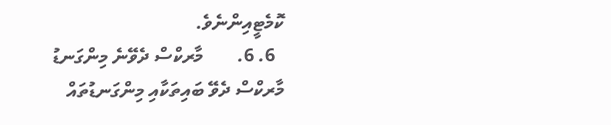ކޮމެޓީއިންނެވެ.
  6. 6.       މާރކްސް ދެވޭނެ މިންގަނޑު
މާރކްސް ދެވޭ ބައިތަކާއި މިންގަނޑުތައް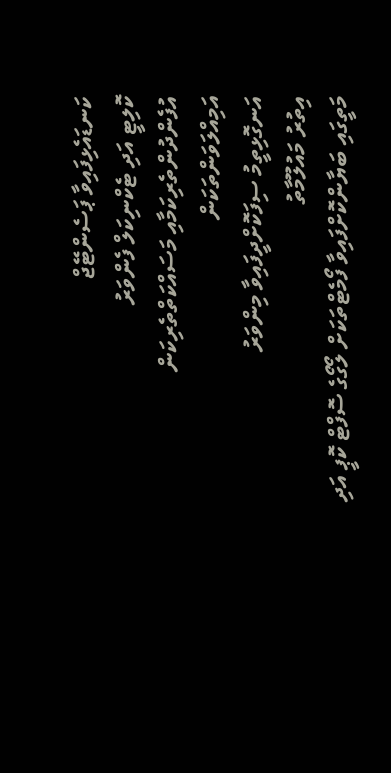ކަނޑައެޅިފައިވާ ޕަސެންޓޭޖް
ކޮލިޓީ އަދި ޓެކްނިކަލް ފެންވަރު
އުފެންދުންތެރިކަމާއި މަސައްކަތްތެރިކަން
އަމިއްލަވަންތަކަން
އަނގޮޅިތީމު ސިފަކޮށްދީފައިވާ މިންވަރު
އިތުރު މައުލޫމާތު
މަތީގައި ބަޔާންކޮށްފައިވާ ފޯމެޓްތަކަށް ލޯގޯގެ ސޮފްޓް ކޮޕީ އަދި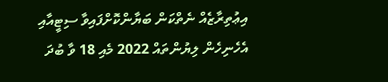އިޢުތިރާޒެއް ނެތްކަން ބަޔާންކޮށްފައިވާ ސިޓީއާއި އެހެނިހެން ލިޔުންތައް 2022 މެއި 18 ވާ ބުދަ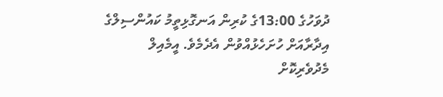ދުވަހުގެ 13:00ގެ ކުރިން އަނގޮޅިތީމު ކައުންސިލްގެ އިދާރާއަށް ހުށަހެޅުއްވުން އެދެމެވެ. އީމެއިލް މެދުވެރިކޮށް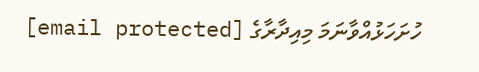ހުށަހަޅުއްވާނަމަ މިއިދާރާގެ [email protected]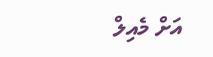އަށް މެއިލް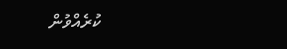ކުރެއްވުން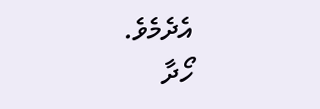އެދެމެވެ.
ހޯދާ